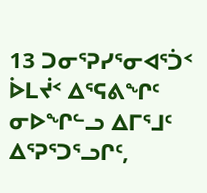13 ᑐᓂᕐᕈᓯᕐᓂᐊᕐᑑᑉ ᐆᒪᔫᑉ ᐃᕐᕋᕕᖏᑦ ᓂᐅᖏᓪᓗ ᐃᒥᕐᒧᑦ ᐃᕐᕈᕐᑐᕐᓗᒋᑦ,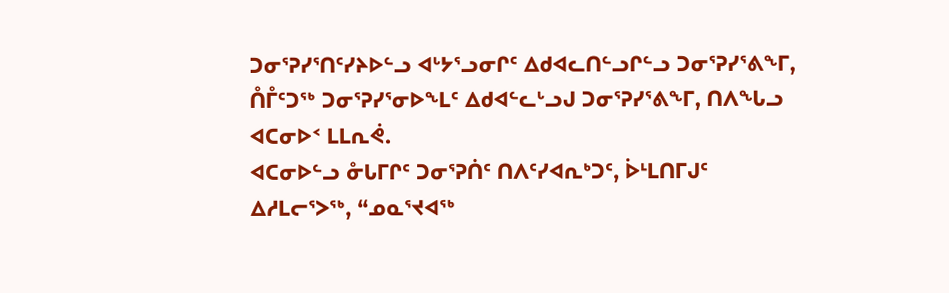ᑐᓂᕐᕈᓯᕐᑎᑦᓯᔨᐅᓪᓗ ᐊᒡᔭᕐᓗᓂᒋᑦ ᐃᑯᐊᓚᑎᓪᓗᒋᓪᓗ ᑐᓂᕐᕈᓯᕐᕕᖕᒥ, ᑍᒤᑦᑐᖅ ᑐᓂᕐᕈᓯᕐᓂᐅᖕᒪᑦ ᐃᑯᐊᓪᓚᒡᓗᒍ ᑐᓂᕐᕈᓯᕐᕕᖕᒥ, ᑎᐱᖓᓗ ᐊᑕᓂᐅᑉ ᒪᒪᕆᕚ.
ᐊᑕᓂᐅᓪᓗ ᓁᒐᒥᒋᑦ ᑐᓂᕐᕈᑏᑦ ᑎᐱᑦᓯᐊᕆᒃᑐᑦ, ᐆᒻᒪᑎᒥᒍᑦ ᐃᓱᒪᓕᕐᐳᖅ, “ᓄᓇᕐᔪᐊᖅ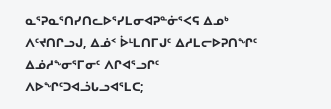ᓇᕐᕈᓇᕐᑎᓯᑎᓚᐅᕐᓯᒪᓂᐊᕈᓐᓃᕐᐸᕋ ᐃᓄᒃ ᐱᑦᔪᑎᒋᓗᒍ, ᐃᓅᑉ ᐆᒻᒪᑎᒥᒍᑦ ᐃᓱᒪᓕᐅᕈᑎᖏᑦ ᐃᓅᓱᖕᓂᕐᒥᓂᑦ ᐱᒋᐊᕐᓗᒋᑦ ᐱᐅᖏᑦᑐᐊᓘᒐᓗᐊᕐᒪᑕ;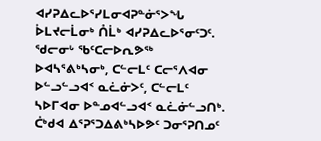ᐊᓯᕈᐃᓚᐅᕐᓯᒪᓂᐊᕈᓐᓃᕐᐳᖓ ᐆᒪᔪᓕᒫᓂᒃ ᑍᒫᒃ ᐊᓯᕈᐃᓚᐅᕐᓂᑦᑐᑦ.
ᖁᓕᓂᒡ ᖃᑦᑕᓕᐅᕆᕗᖅ ᐅᐊᓴᕐᕕᒃᓴᓂᒃ, ᑕᓪᓕᒪᑦ ᑕᓕᕐᐱᐊᓂ ᐅᓪᓗᓪᓗᐊᑉ ᓇᓛᓃᐳᑦ, ᑕᓪᓕᒪᑦ ᓴᐅᒥᐊᓂ ᐅᓐᓄᐊᓪᓗᐊᑉ ᓇᓛᓃᓪᓗᑎᒃ. ᑖᒃᑯᐊ ᐃᕐᕈᕐᑐᐃᕕᒃᓴᐅᕗᑦ ᑐᓂᕐᕈᑎᓄᑦ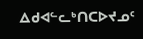ᐃᑯᐊᓪᓚᒃᑎᑕᐅᔪᓄᑦ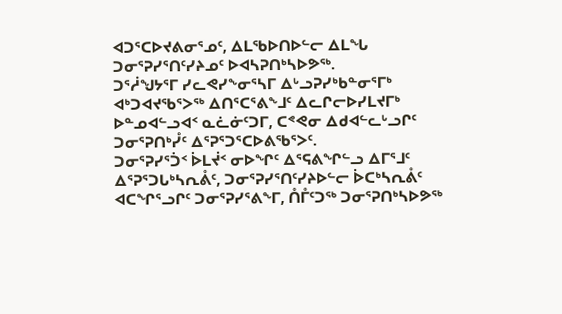ᐊᑐᕐᑕᐅᔪᕕᓂᕐᓄᑦ, ᐃᒪᖃᐅᑎᐅᓪᓕ ᐃᒪᖓ ᑐᓂᕐᕈᓯᕐᑎᑦᓯᔨᓄᑦ ᐅᐊᓴᕈᑎᒃᓴᐅᕗᖅ.
ᑐᕐᓲᖑᔭᕐᒥ ᓯᓚᕙᓯᖕᓂᕐᓴᒥ ᐃᒡᓗᕈᓯᒃᑲᓐᓂᕐᒥᒃ ᐊᒃᑐᐊᔪᖃᕐᐳᖅ ᐃᑎᕐᑕᕐᕕᖕᒧᑦ ᐃᓚᒋᓕᐅᓯᒪᔪᒥᒃ ᐅᓐᓄᐊᓪᓗᐊᑉ ᓇᓛᓃᑦᑐᒥ, ᑕᕝᕙᓂ ᐃᑯᐊᓪᓚᒡᓗᒋᑦ ᑐᓂᕐᕈᑎᒃᓮᑦ ᐃᕐᕈᕐᑐᕐᑕᐅᕕᖃᕐᐳᑦ.
ᑐᓂᕐᕈᓯᕐᑑᑉ ᐆᒪᔫᑉ ᓂᐅᖏᑦ ᐃᕐᕋᕕᖏᓪᓗ ᐃᒥᕐᒧᑦ ᐃᕐᕈᕐᑐᒐᒃᓴᕆᕔᑦ, ᑐᓂᕐᕈᓯᕐᑎᑦᓯᔨᐅᓪᓕ ᐆᑕᒃᓴᕆᕔᑦ ᐊᑕᖏᕐᓗᒋᑦ ᑐᓂᕐᕈᓯᕐᕕᖕᒥ, ᑍᒤᑦᑐᖅ ᑐᓂᕐᕈᑎᒃᓴᐅᕗᖅ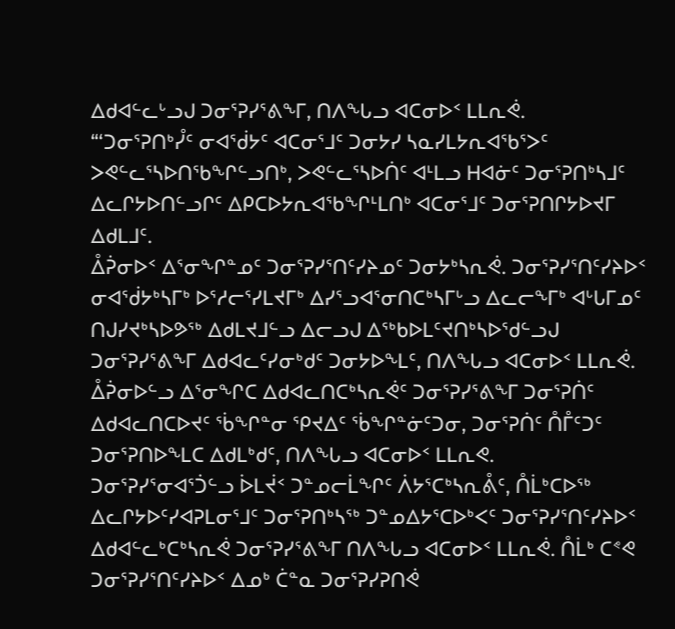ᐃᑯᐊᓪᓚᒡᓗᒍ ᑐᓂᕐᕈᓯᕐᕕᖕᒥ, ᑎᐱᖓᓗ ᐊᑕᓂᐅᑉ ᒪᒪᕆᕚ.
“‘ᑐᓂᕐᕈᑎᒃᓮᑦ ᓂᐊᖂᔭᑦ ᐊᑕᓂᕐᒧᑦ ᑐᓂᔭᓯ ᓴᓇᓯᒪᔭᕆᐊᖃᕐᐳᑦ ᐳᕙᓪᓚᕐᓴᐅᑎᖃᖏᓪᓗᑎᒃ, ᐳᕙᓪᓚᕐᓴᐅᑏᑦ ᐊᒻᒪᓗ ᕼᐊᓃᑦ ᑐᓂᕐᕈᑎᒃᓴᒧᑦ ᐃᓚᒋᔭᐅᑎᓪᓗᒋᑦ ᐃᑭᑕᐅᔭᕆᐊᖃᖏᒻᒪᑎᒃ ᐊᑕᓂᕐᒧᑦ ᑐᓂᕐᕈᑎᒋᔭᐅᔪᒥ ᐃᑯᒪᒧᑦ.
ᐂᕉᓂᐅᑉ ᐃᕐᓂᖏᓐᓄᑦ ᑐᓂᕐᕈᓯᕐᑎᑦᓯᔨᓄᑦ ᑐᓂᔭᒃᓴᕆᕚ. ᑐᓂᕐᕈᓯᕐᑎᑦᓯᔨᐅᑉ ᓂᐊᖂᔭᒃᓴᒥᒃ ᐅᕐᓱᓕᕐᓯᒪᔪᒥᒃ ᐃᓯᕐᓗᐊᕐᓂᑎᑕᒃᓴᒥᒡᓗ ᐃᓚᓕᖕᒥᒃ ᐊᒡᒐᒥᓄᑦ ᑎᒍᓯᔪᒃᓴᐅᕗᖅ ᐃᑯᒪᔪᒧᓪᓗ ᐃᓕᓗᒍ ᐃᖅᑲᐅᒪᑦᔪᑎᒃᓴᐅᖁᓪᓗᒍ ᑐᓂᕐᕈᓯᕐᕕᖕᒥ ᐃᑯᐊᓚᑦᓯᓂᒃᑯᑦ ᑐᓂᔭᐅᖕᒪᑦ, ᑎᐱᖓᓗ ᐊᑕᓂᐅᑉ ᒪᒪᕆᕚ.
ᐂᕉᓂᐅᓪᓗ ᐃᕐᓂᖏᑕ ᐃᑯᐊᓚᑎᑕᒃᓴᕆᕚᑦ ᑐᓂᕐᕈᓯᕐᕕᖕᒥ ᑐᓂᕐᕈᑏᑦ ᐃᑯᐊᓚᑎᑕᐅᔪᑦ ᖄᖏᓐᓂ ᕿᔪᐃᑦ ᖄᖏᓐᓃᑦᑐᓂ, ᑐᓂᕐᕈᑏᑦ ᑍᒤᑦᑐᑦ ᑐᓂᕐᕈᑎᐅᖕᒪᑕ ᐃᑯᒪᒃᑯᑦ, ᑎᐱᖓᓗ ᐊᑕᓂᐅᑉ ᒪᒪᕆᕙ.
ᑐᓂᕐᕈᓯᕐᓂᐊᕐᑑᓪᓗ ᐆᒪᔫᑉ ᑐᓐᓄᓕᒫᖏᑦ ᐲᔭᕐᑕᒃᓴᕆᕔᑦ, ᑍᒫᒃᑕᐅᖅ ᐃᓚᒋᔭᐅᑦᓯᐊᕈᒪᓂᕐᒧᑦ ᑐᓂᕐᕈᑎᒃᓴᖅ ᑐᓐᓄᐃᔭᕐᑕᐅᒃᐸᑦ ᑐᓂᕐᕈᓯᕐᑎᑦᓯᔨᐅᑉ ᐃᑯᐊᓪᓚᒃᑕᒃᓴᕆᕚ ᑐᓂᕐᕈᓯᕐᕕᖕᒥ ᑎᐱᖓᓗ ᐊᑕᓂᐅᑉ ᒪᒪᕆᕚ. ᑍᒫᒃ ᑕᕝᕙ ᑐᓂᕐᕈᓯᕐᑎᑦᓯᔨᐅᑉ ᐃᓄᒃ ᑖᓐᓇ ᑐᓂᕐᕈᓯᕈᑎᕚ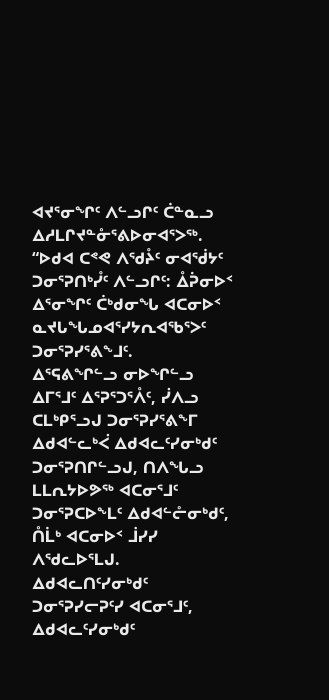ᐊᔪᕐᓂᖏᑦ ᐱᓪᓗᒋᑦ ᑖᓐᓇᓗ ᐃᓱᒪᒋᔪᓐᓁᕐᕕᐅᓂᐊᕐᐳᖅ.
“ᐅᑯᐊ ᑕᕝᕙ ᐱᖁᔧᑦ ᓂᐊᖂᔭᑦ ᑐᓂᕐᕈᑎᒃᓮᑦ ᐱᓪᓗᒋᑦ: ᐂᕉᓂᐅᑉ ᐃᕐᓂᖏᑦ ᑖᒃᑯᓂᖓ ᐊᑕᓂᐅᑉ ᓇᔪᒐᖓᓄᐊᕐᓯᔭᕆᐊᖃᕐᐳᑦ ᑐᓂᕐᕈᓯᕐᕕᖕᒧᑦ.
ᐃᕐᕋᕕᖏᓪᓗ ᓂᐅᖏᓪᓗ ᐃᒥᕐᒧᑦ ᐃᕐᕈᕐᑐᕐᐰᑦ, ᓰᐱᓗ ᑕᒪᒃᑭᕐᓗᒍ ᑐᓂᕐᕈᓯᕐᕕᖕᒥ ᐃᑯᐊᓪᓚᒃᐹ ᐃᑯᐊᓚᑦᓯᓂᒃᑯᑦ ᑐᓂᕐᕈᑎᒋᓪᓗᒍ, ᑎᐱᖓᓗ ᒪᒪᕆᔭᐅᕗᖅ ᐊᑕᓂᕐᒧᑦ ᑐᓂᕐᕈᑕᐅᖕᒪᑦ ᐃᑯᐊᓪᓔᓂᒃᑯᑦ, ᑍᒫᒃ ᐊᑕᓂᐅᑉ ᒨᓯᓯ ᐱᖁᓚᐅᕐᒪᒍ.
ᐃᑯᐊᓚᑎᑦᓯᓂᒃᑯᑦ ᑐᓂᕐᕈᓯᓕᕈᑦᓯ ᐊᑕᓂᕐᒧᑦ, ᐃᑯᐊᓚᑦᓯᓂᒃᑯᑦ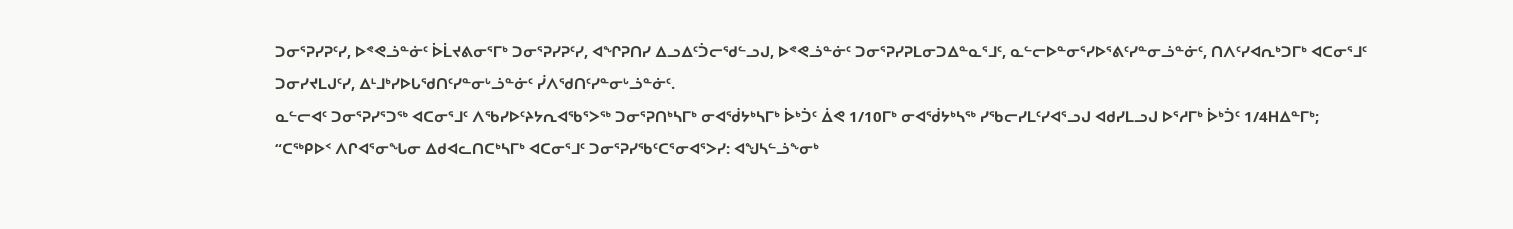ᑐᓂᕐᕈᓯᕈᑦᓯ, ᐅᕝᕙᓘᓐᓃᑦ ᐆᒫᔪᕕᓂᕐᒥᒃ ᑐᓂᕐᕈᓯᕈᑦᓯ, ᐊᖏᕈᑎᓯ ᐃᓗᐃᑦᑑᓕᖁᓪᓗᒍ, ᐅᕝᕙᓘᓐᓃᑦ ᑐᓂᕐᕈᓯᕈᒪᓂᑐᐃᓐᓇᕐᒧᑦ, ᓇᓪᓕᐅᓐᓂᕐᓯᐅᕐᕕᑦᓯᓐᓂᓘᓐᓃᑦ, ᑎᐱᑦᓯᐊᕆᒃᑐᒥᒃ ᐊᑕᓂᕐᒧᑦ ᑐᓂᓯᔪᒪᒍᑦᓯ, ᐃᒻᒧᒃᓯᐅᒐᖁᑎᑦᓯᓐᓂᒡᓘᓐᓃᑦ ᓰᐱᖁᑎᑦᓯᓐᓂᒡᓘᓐᓃᑦ.
ᓇᓪᓕᐊᑦ ᑐᓂᕐᕈᓯᕐᑐᖅ ᐊᑕᓂᕐᒧᑦ ᐱᖃᓯᐅᑦᔨᔭᕆᐊᖃᕐᐳᖅ ᑐᓂᕐᕈᑎᒃᓴᒥᒃ ᓂᐊᖂᔭᒃᓴᒥᒃ ᐆᒃᑑᑦ ᐄᕙ 1/10ᒥᒃ ᓂᐊᖂᔭᒃᓴᖅ ᓯᖃᓕᓯᒪᑦᓯᐊᕐᓗᒍ ᐊᑯᓯᒪᓗᒍ ᐅᕐᓱᒥᒃ ᐆᒃᑑᑦ 1/4ᕼᐃᓐᒥᒃ;
“ᑕᖅᑭᐅᑉ ᐱᒋᐊᕐᓂᖓᓂ ᐃᑯᐊᓚᑎᑕᒃᓴᒥᒃ ᐊᑕᓂᕐᒧᑦ ᑐᓂᕐᕈᓯᖃᑦᑕᕐᓂᐊᕐᐳᓯ: ᐊᖑᓴᓪᓘᖕᓂᒃ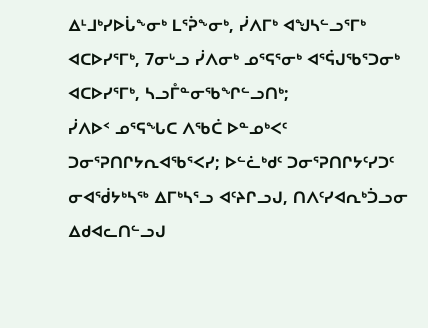ᐃᒻᒧᒃᓯᐅᒑᖕᓂᒃ ᒪᕐᕉᖕᓂᒃ, ᓰᐱᒥᒃ ᐊᖑᓴᓪᓗᕐᒥᒃ ᐊᑕᐅᓯᕐᒥᒃ, 7ᓂᒡᓗ ᓰᐱᓂᒃ ᓄᕐᕋᕐᓂᒃ ᐊᕐᕌᒍᖃᕐᑐᓂᒃ ᐊᑕᐅᓯᕐᒥᒃ, ᓴᓗᒤᓐᓂᖃᖏᓪᓗᑎᒃ;
ᓰᐱᐅᑉ ᓄᕐᕋᖓᑕ ᐱᖃᑖ ᐅᓐᓄᒃᐸᑦ ᑐᓂᕐᕈᑎᒋᔭᕆᐊᖃᕐᐸᓯ; ᐅᓪᓛᒃᑯᑦ ᑐᓂᕐᕈᑎᒋᔭᑦᓯᑐᑦ ᓂᐊᖂᔭᒃᓴᖅ ᐃᒥᒃᓴᕐᓗ ᐊᑦᔨᒋᓗᒍ, ᑎᐱᑦᓯᐊᕆᒃᑑᓗᓂ ᐃᑯᐊᓚᑎᓪᓗᒍ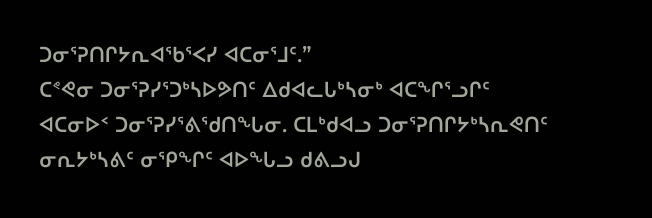ᑐᓂᕐᕈᑎᒋᔭᕆᐊᖃᕐᐸᓯ ᐊᑕᓂᕐᒧᑦ.”
ᑕᕝᕙᓂ ᑐᓂᕐᕈᓯᕐᑐᒃᓴᐅᕗᑎᑦ ᐃᑯᐊᓚᒐᒃᓴᓂᒃ ᐊᑕᖏᕐᓗᒋᑦ ᐊᑕᓂᐅᑉ ᑐᓂᕐᕈᓯᕐᕕᖁᑎᖓᓂ. ᑕᒪᒃᑯᐊᓗ ᑐᓂᕐᕈᑎᒋᔭᒃᓴᕆᕙᑎᑦ ᓂᕆᔭᒃᓴᕕᑦ ᓂᕿᖏᑦ ᐊᐅᖓᓗ ᑯᕕᓗᒍ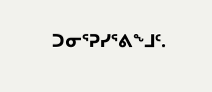ᑐᓂᕐᕈᓯᕐᕕᖕᒧᑦ.